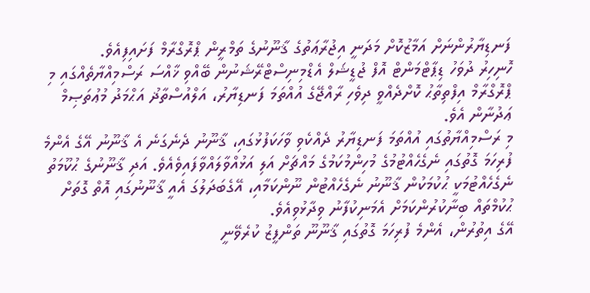ފަނޑިޔާރުންނަށް އަމާޒުކޮށް މަދަނީ އިޖުރާޢަތުގެ ޤާނޫނުގެ ތަމްރީން ޕްރޮގްރާމް ފަށައިފިއެވެ.
ހޮނިހިރު ދުވަހު ޑިޕާޓްމަންޓް އޮފް ޖުޑީޝަލް އެޑްމިނިސްޓްރޭޝަނުން ބޭއްވި ޚާއްސަ ރަސްމިއްޔާތެއްގައި މި ޕްރޮގްރާމް އިފްތިތާޙު ކޮށްދެއްވީ ދިވެހި ރާއްޖޭގެ އުއްތަމަ ފަނޑިޔާރު، އަލްއުސްތާޛު އަޙްމަދު މުޢުތަޞިމް ޢަދުނާން އެވެ.
މި ރަސްމިއްޔާތުގައި އުއްތަމަ ފަނޑިޔާރު ދެއްކެވި ވާހަކަފުޅުގައި، ޤާނޫނު ދެނެގަނެ އެ ޤާނޫނު އޭގެ އެންމެ ފުރިހަމަ ގޮތުގައި ނެގެހެއްޓުމުގެ މުހިންމުކަމުގެ މައްޗަށް އަލި އަޅުއްވާލައްވާފައިވެއެވެ. އަދި ޤާނޫނުގެ ޙުކޫމަތު ނެގެހެއްޓުމަކީ ޙުކުމަކުން ޤާނޫނު ނެގެހެއްޓުން ނޫންކަމާއި، އޭގެބަދަލުގަ އެއީ ޤާނޫނުގައި އޮތް ގޮތަށް ޙުކުމްތައް ބިނާކުރުންކަމަށް އެމަނިކުފާނު ވިދާޅުވިއެވެ.
އޭގެ އިތުރުން، އެންމެ ފުރިހަމަ ގޮތުގައި ޤާނޫނޫ ތަންފީޒު ކުރެވޭނީ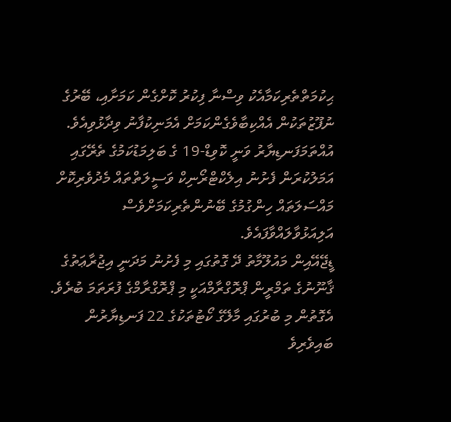ޙިކުމަތްތެރިކަމާއެކު ވިސްނާ ފިކުރު ކޮށްގެން ކަމަށާއި، ބޭރުގެ ނުފޫޒުތަކުން އެއްކިބާވެގެންކަމަށް އެމަނިކުފާނު ވިދާޅުވިއެވެ.
އުއްތަމަފަނޑިޔާރު ވަނީ ކޮވިޑް-19 ގެ ބަލިމަޑުކަމުގެ ތެރޭގައި އަމަލުކުރަން ފެށުނު އިލެކްޓްރޯނިކް ވަސީލަތްތައް މެދުވެރިކޮށް މައްސަލަތައް ހިންގުމުގެ ބޭނުންތެރިކަމަށްވެސް އަލިއަޅުވާލައްވާފައެވެ.
ޑީޖޭއޭއިން މައުލޫމާތު ދޭ ގޮތުގައި މި ފެށުނު މަދަނީ އިޖުރާޢަތުގެ ޤާނޫނުގެ ތަމްރީން ޕްރޮގްރާމްއަކީ މި ޕްރޮގްރާމްގެ ފުރަތަމަ ބުރެވެ. އެގޮތުން މި ބުރުގައި މާލޭގެ ކޯޓުތަކުގެ 22 ފަނޑިޔާރުން ބައިވެރިވެ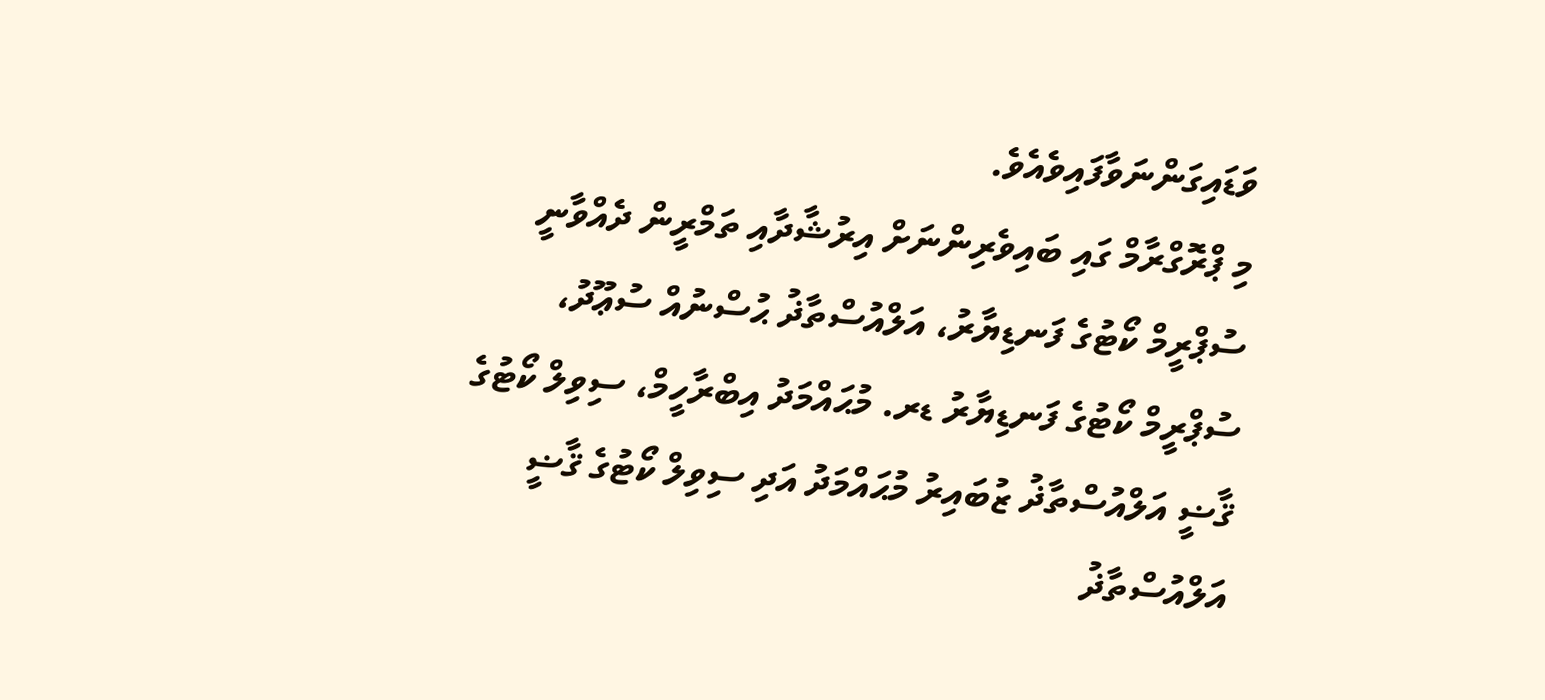ވަޑައިގަންނަވާފައިވެއެވެ.
މި ޕްރޮގްރާމް ގައި ބައިވެރިންނަށް އިރުޝާދާއި ތަމްރީން ދެއްވާނީ ސުޕްރީމް ކޯޓުގެ ފަނޑިޔާރު، އަލްއުސްތާޛު ޙުސްނުއް ސުޢޫދު، ސުޕްރީމް ކޯޓުގެ ފަނޑިޔާރު ޑރ. މުޙައްމަދު އިބްރާހީމް، ސިވިލް ކޯޓުގެ ޤާޟީ އަލްއުސްތާޛު ޒުބައިރު މުޙައްމަދު އަދި ސިވިލް ކޯޓުގެ ޤާޟީ އަލްއުސްތާޛު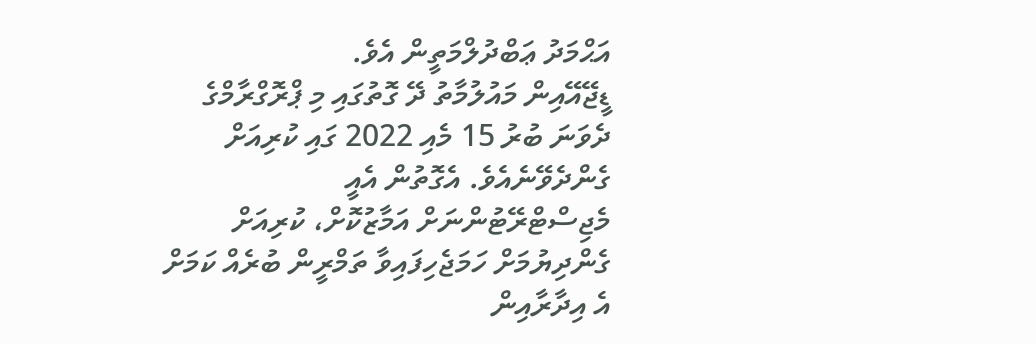އަޙްމަދު ޢަބްދުލްމަތީން އެވެ.
ޑީޖޭއޭއިން މައުލުމާތު ދޭ ގޮތުގައި މި ޕްރޮގްރާމްގެ ދެވަނަ ބުރު 15 މެއި 2022 ގައި ކުރިއަށް ގެންދެވޭނެއެވެ. އެގޮތުން އެއީ މެޖިސްޓްރޭޓުންނަށް އަމާޒުކޮށް، ކުރިއަށް ގެންދިޔުމަށް ހަމަޖެހިފައިވާ ތަމްރީން ބުރެއް ކަމަށް އެ އިދާރާއިން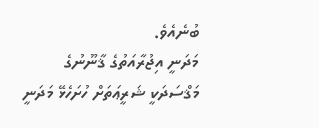ބުނެއެވެ.
މަދަނީ އިޖުރާއަތުގެ ޤާނޫނުގެ މަޤްސަދަކީ ޝަރީޢަތަށް ހުށަހެޅޭ މަދަނީ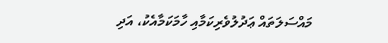މައްސަލަތައް ޢަދުލުވެރިކަމާއި ހާމަކަމާއެކު، އަދި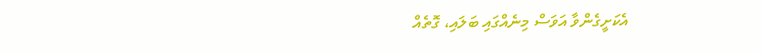އެކަށީގެންވާ އަވަސް މިނެއްގައި ބަލައި، ގޮތެއް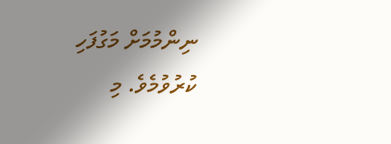ނިންމުމަށް މަގުފަހި ކުރުވުމެވެ. މި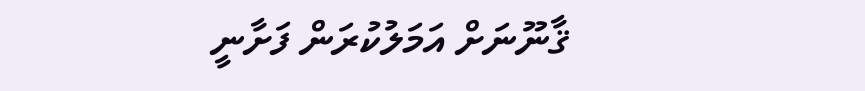ޤާނޫނަށް އަމަލުކުރަން ފަށާނީ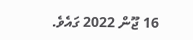16 ޖޫން 2022 ގައެވެ.